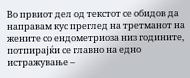Во првиот дел од текстот се обидов да направам кус преглед на третманот на жените со ендометриоза низ годините, потпирајќи се главно на едно истражување –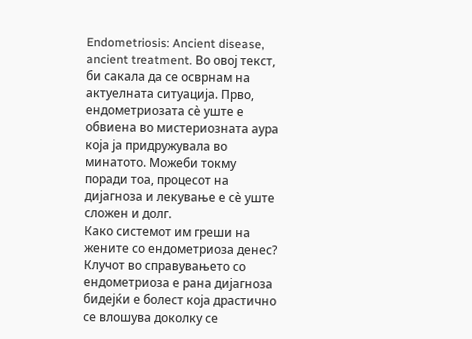Endometriosis: Ancient disease, ancient treatment. Во овој текст, би сакала да се осврнам на актуелната ситуација. Прво, ендометриозата сѐ уште е обвиена во мистериозната аура која ја придружувала во минатото. Можеби токму поради тоа, процесот на дијагноза и лекување е сѐ уште сложен и долг.
Како системот им греши на жените со ендометриоза денес?
Клучот во справувањето со ендометриоза е рана дијагноза бидејќи е болест која драстично се влошува доколку се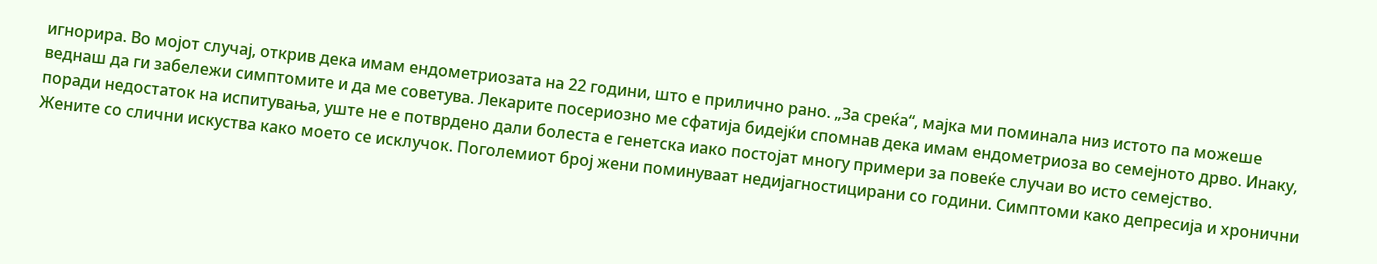игнорира. Во мојот случај, открив дека имам ендометриозата на 22 години, што е прилично рано. „За среќа“, мајка ми поминала низ истото па можеше веднаш да ги забележи симптомите и да ме советува. Лекарите посериозно ме сфатија бидејќи спомнав дека имам ендометриоза во семејното дрво. Инаку, поради недостаток на испитувања, уште не е потврдено дали болеста е генетска иако постојат многу примери за повеќе случаи во исто семејство.
Жените со слични искуства како моето се исклучок. Поголемиот број жени поминуваат недијагностицирани со години. Симптоми како депресија и хронични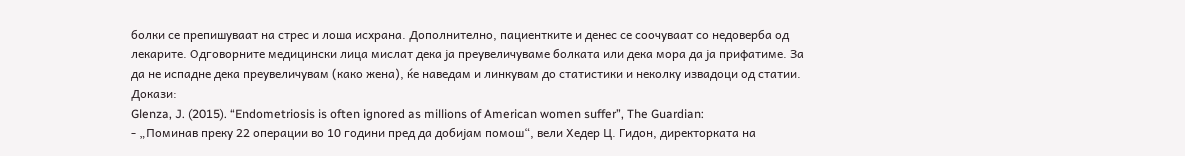болки се препишуваат на стрес и лоша исхрана. Дополнително, пациентките и денес се соочуваат со недоверба од лекарите. Одговорните медицински лица мислат дека ја преувеличуваме болката или дека мора да ја прифатиме. За да не испадне дека преувеличувам (како жена), ќе наведам и линкувам до статистики и неколку извадоци од статии.
Докази:
Glenza, J. (2015). “Endometriosis is often ignored as millions of American women suffer”, The Guardian:
- „Поминав преку 22 операции во 10 години пред да добијам помош“, вели Хедер Ц. Гидон, директорката на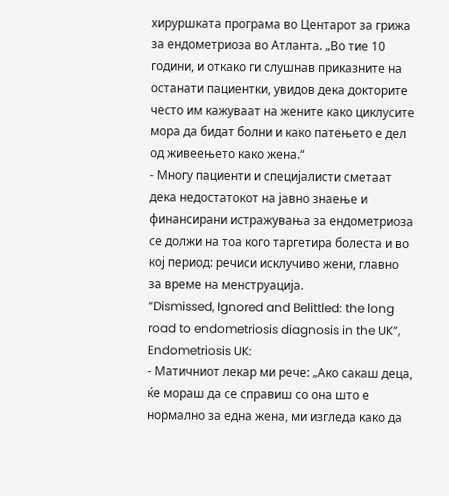хируршката програма во Центарот за грижа за ендометриоза во Атланта. „Во тие 10 години, и откако ги слушнав приказните на останати пациентки, увидов дека докторите често им кажуваат на жените како циклусите мора да бидат болни и како патењето е дел од живеењето како жена.“
- Многу пациенти и специјалисти сметаат дека недостатокот на јавно знаење и финансирани истражувања за ендометриоза се должи на тоа кого таргетира болеста и во кој период: речиси исклучиво жени, главно за време на менструација.
“Dismissed, Ignored and Belittled: the long road to endometriosis diagnosis in the UK”, Endometriosis UK:
- Матичниот лекар ми рече: „Ако сакаш деца, ќе мораш да се справиш со она што е нормално за една жена, ми изгледа како да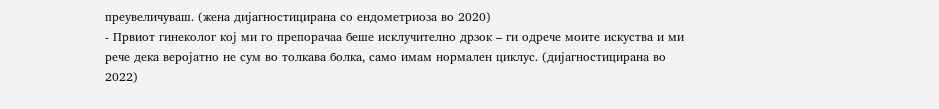преувеличуваш. (жена дијагностицирана со ендометриоза во 2020)
- Првиот гинеколог кој ми го препорачаа беше исклучително дрзок – ги одрече моите искуства и ми рече дека веројатно не сум во толкава болка, само имам нормален циклус. (дијагностицирана во 2022)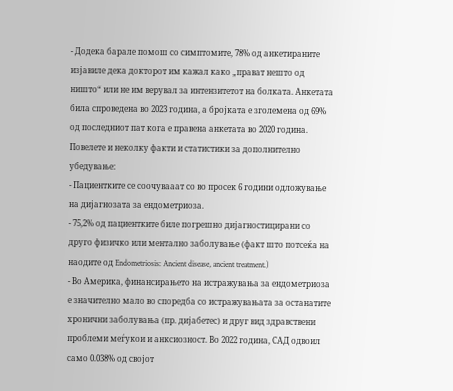- Додека барале помош со симптомите, 78% од анкетираните изјавиле дека докторот им кажал како „прават нешто од ништо“ или не им верувал за интензитетот на болката. Анкетата била спроведена во 2023 година, а бројката е зголемена од 69% од последниот пат кога е правена анкетата во 2020 година.
Повелете и неколку факти и статистики за дополнително убедување:
- Пациентките се соочувааат со во просек 6 години одложување на дијагнозата за ендометриоза.
- 75,2% од пациентките биле погрешно дијагностицирани со друго физичко или ментално заболување (факт што потсеќа на наодите од Endometriosis: Ancient disease, ancient treatment.)
- Во Америка, финансирањето на истражувања за ендометриоза е значително мало во споредба со истражувањата за останатите хронични заболувања (пр. дијабетес) и друг вид здравствени проблеми меѓукои и анксиозност. Во 2022 година, САД одвоил само 0.038% од својот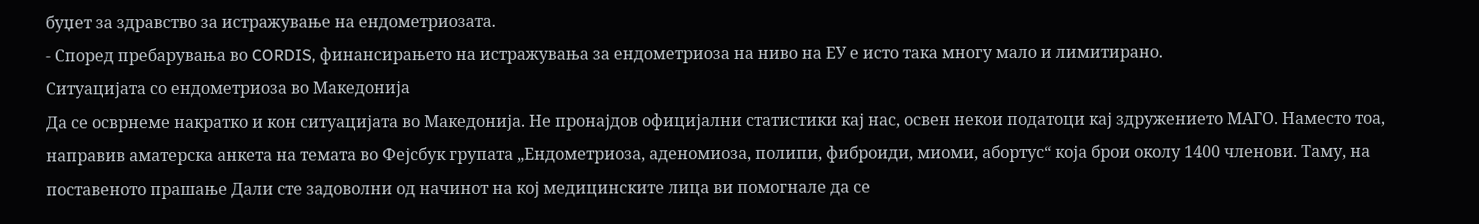буџет за здравство за истражување на ендометриозата.
- Според пребарувања во CORDIS, финансирањето на истражувања за ендометриоза на ниво на ЕУ е исто така многу мало и лимитирано.
Ситуацијата со ендометриоза во Македонија
Да се осврнеме накратко и кон ситуацијата во Македонија. Не пронајдов официјални статистики кај нас, освен некои податоци кај здружението МАГО. Наместо тоа, направив аматерска анкета на темата во Фејсбук групата „Ендометриоза, аденомиоза, полипи, фиброиди, миоми, абортус“ која брои околу 1400 членови. Таму, на поставеното прашање Дали сте задоволни од начинот на кој медицинските лица ви помогнале да се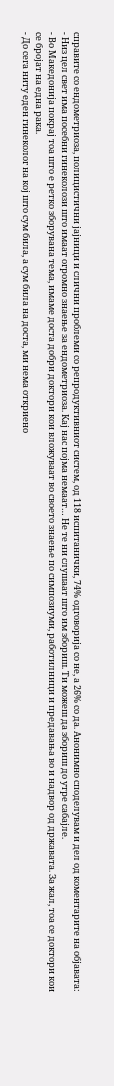справите со ендометриоза, полицистични јајници и слични проблеми со репродуктивниот систем, од 118 испитанички, 74% одговорија со не, а 26% со да. Анонимно споделувам и дел од коментарите на објавата:
- Низ цел свет има посебни гинеколози што имаат огромно знаење за ендометриоза. Кај нас појма немаат… Не те ни слушаат што им збориш. Ти можеш да збориш до утре сабајле.
- Во Македонија покрај тоа што е ретко зборувана тема, имаме доста добри доктори кои вложуваат во своето знаење по симпозиуми, работилници и предавања во и надвор од државата. За жал, тоа се доктори кои се бројат на една рака.
- До сега ниту еден гинеколог на кој што сум била, а сум била на доста, ми нема откриено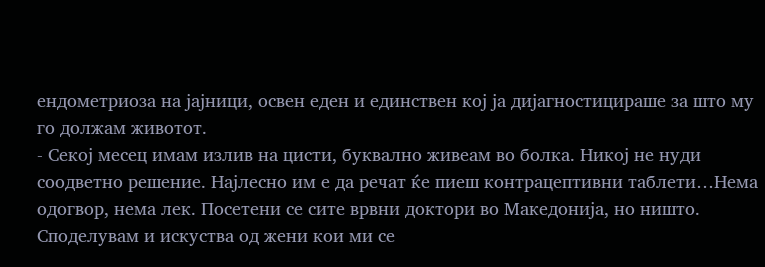ендометриоза на јајници, освен еден и единствен кој ја дијагностицираше за што му го должам животот.
- Секој месец имам излив на цисти, буквално живеам во болка. Никој не нуди соодветно решение. Најлесно им е да речат ќе пиеш контрацептивни таблети…Нема одогвор, нема лек. Посетени се сите врвни доктори во Македонија, но ништо.
Споделувам и искуства од жени кои ми се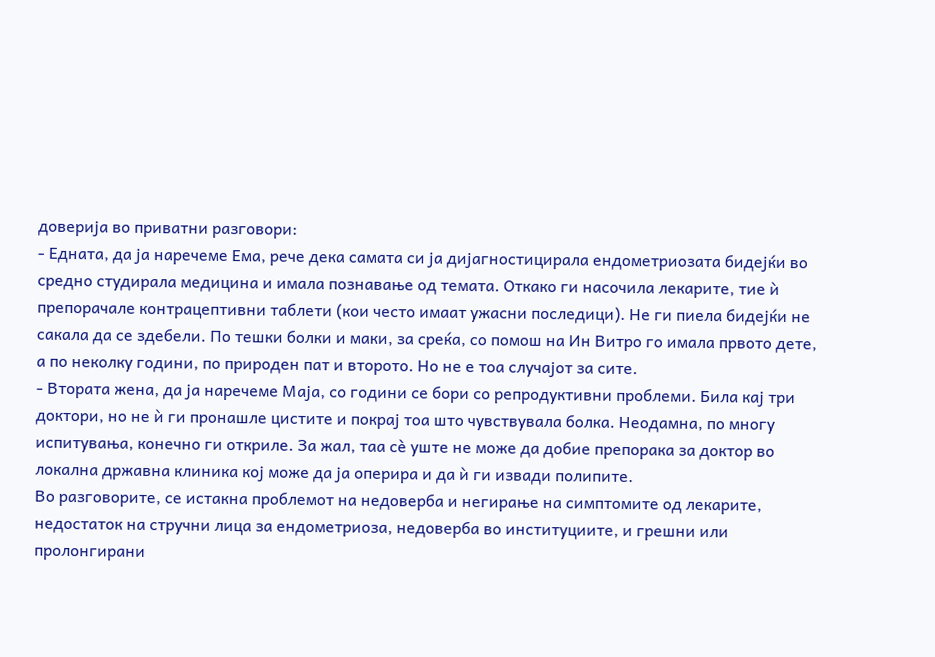доверија во приватни разговори:
- Едната, да ја наречеме Ема, рече дека самата си ја дијагностицирала ендометриозата бидејќи во средно студирала медицина и имала познавање од темата. Откако ги насочила лекарите, тие ѝ препорачале контрацептивни таблети (кои често имаат ужасни последици). Не ги пиела бидејќи не сакала да се здебели. По тешки болки и маки, за среќа, со помош на Ин Витро го имала првото дете, а по неколку години, по природен пат и второто. Но не е тоа случајот за сите.
- Втората жена, да ја наречеме Маја, со години се бори со репродуктивни проблеми. Била кај три доктори, но не ѝ ги пронашле цистите и покрај тоа што чувствувала болка. Неодамна, по многу испитувања, конечно ги открилe. За жал, таа сѐ уште не може да добие препорака за доктор во локална државна клиника кој може да ја оперира и да ѝ ги извади полипите.
Во разговорите, се истакна проблемот на недоверба и негирање на симптомите од лекарите, недостаток на стручни лица за ендометриоза, недоверба во институциите, и грешни или пролонгирани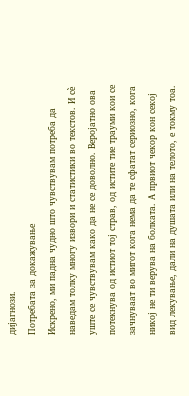дијагнози.
Потребата за докажување
Искрено, ми падна чудно што чувствувам потреба да наведам толку многу извори и статистики во текстов. И сè уште се чувствувам како да не се доволно. Веројатно ова потекнува од истиот тој страв, од истите тие трауми кои се зачнуваат во мигот кога нема да те сфатат сериозно, кога никој не ти верува на болката. А првиот чекор кон секој вид лекување, дали на душата или на телото, е токму тоа.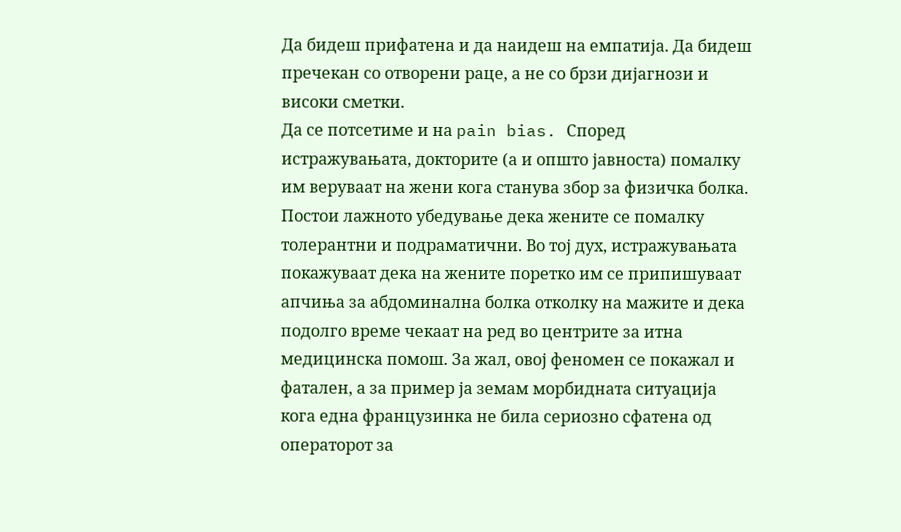Да бидеш прифатена и да наидеш на емпатија. Да бидеш пречекан со отворени раце, а не со брзи дијагнози и високи сметки.
Да се потсетиме и на pain bias. Според истражувањата, докторите (а и општо јавноста) помалку им веруваат на жени кога станува збор за физичка болка. Постои лажното убедување дека жените се помалку толерантни и подраматични. Во тој дух, истражувањата покажуваат дека на жените поретко им се припишуваат апчиња за абдоминална болка отколку на мажите и дека подолго време чекаат на ред во центрите за итна медицинска помош. За жал, овој феномен се покажал и фатален, а за пример ја земам морбидната ситуација кога една французинка не била сериозно сфатена од операторот за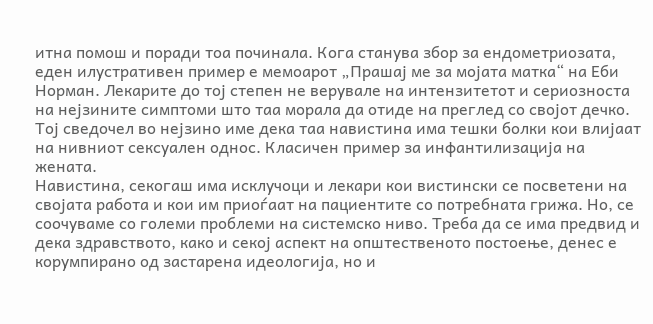итна помош и поради тоа починала. Кога станува збор за ендометриозата, еден илустративен пример е мемоарот „Прашај ме за мојата матка“ на Еби Норман. Лекарите до тој степен не верувале на интензитетот и сериозноста на нејзините симптоми што таа морала да отиде на преглед со својот дечко. Тој сведочел во нејзино име дека таа навистина има тешки болки кои влијаат на нивниот сексуален однос. Класичен пример за инфантилизација на жената.
Навистина, секогаш има исклучоци и лекари кои вистински се посветени на својата работа и кои им приоѓаат на пациентите со потребната грижа. Но, се соочуваме со големи проблеми на системско ниво. Треба да се има предвид и дека здравството, како и секој аспект на општественото постоење, денес е корумпирано од застарена идеологија, но и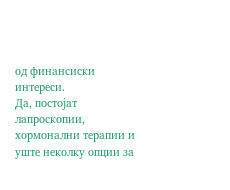од финансиски интереси.
Да, постојат лапроскопии, хормонални терапии и уште неколку опции за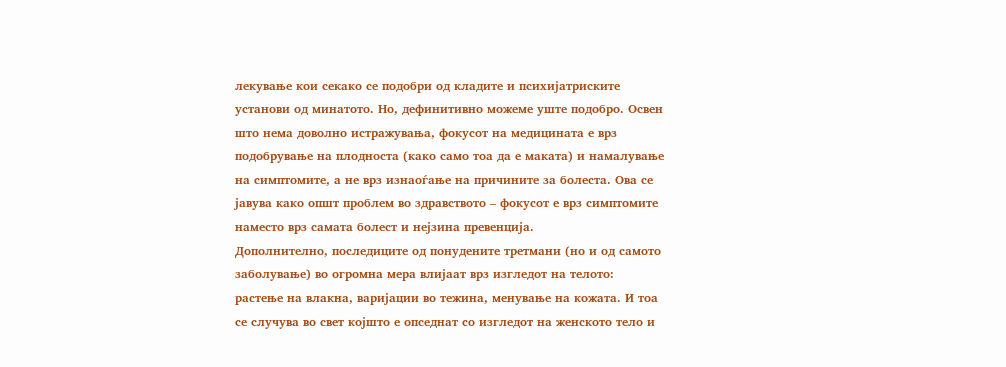лекување кои секако се подобри од кладите и психијатриските установи од минатото. Но, дефинитивно можеме уште подобро. Освен што нема доволно истражувања, фокусот на медицината е врз подобрување на плодноста (како само тоа да е маката) и намалување на симптомите, а не врз изнаоѓање на причините за болеста. Ова се јавува како општ проблем во здравството – фокусот е врз симптомите наместо врз самата болест и нејзина превенција.
Дополнително, последиците од понудените третмани (но и од самото заболување) во огромна мера влијаат врз изгледот на телото: растење на влакна, варијации во тежина, менување на кожата. И тоа се случува во свет којшто е опседнат со изгледот на женското тело и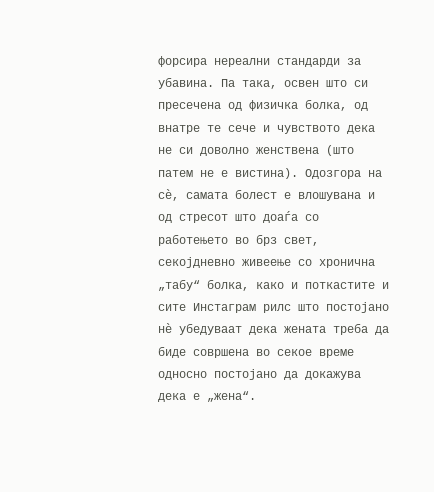форсира нереални стандарди за убавина. Па така, освен што си пресечена од физичка болка, од внатре те сече и чувството дека не си доволно женствена (што патем не е вистина). Одозгора на сè, самата болест е влошувана и од стресот што доаѓа со работењето во брз свет, секојдневно живеење со хронична „табу“ болка, како и поткастите и сите Инстаграм рилс што постојано нè убедуваат дека жената треба да биде совршена во секое време односно постојано да докажува дека е „жена“.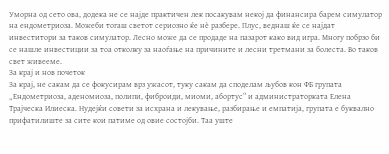Уморна од сето ова, додека не се најде практичен лек посакувам некој да финансира барем симулатор на ендометриоза. Можеби тогаш светот сериозно ќе нè разбере. Плус, веднаш ќе се најдат инвеститори за таков симулатор. Лесно може да се продаде на пазарот како вид игра. Многу побрзо би се нашле инвестиции за тоа отколку за наоѓање на причините и лесни третмани за болеста. Во таков свет живееме.
За крај и нов почеток
За крај, не сакам да се фокусирам врз ужасот, туку сакам да споделам љубов кон ФБ групата „Ендометриоза, аденомиоза, полипи, фиброиди, миоми, абортус“ и администраторката Елена Трајческа Илиеска. Нудејќи совети за исхрана и лекување, разбирање и емпатија, групата е буквално прифатилиште за сите кои патиме од овие состојби. Таа уште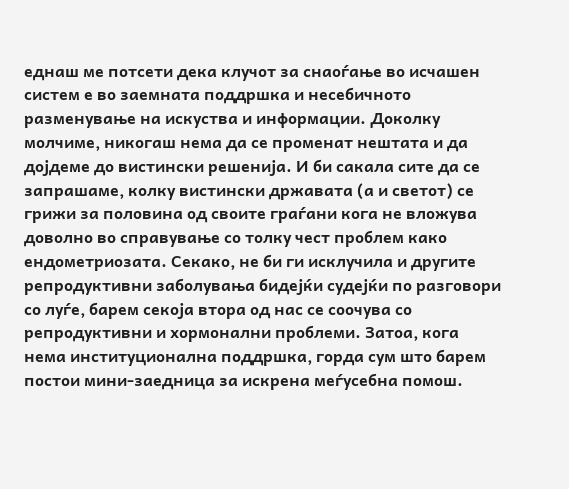еднаш ме потсети дека клучот за снаоѓање во исчашен систем е во заемната поддршка и несебичното разменување на искуства и информации. Доколку молчиме, никогаш нема да се променат нештата и да дојдеме до вистински решенија. И би сакала сите да се запрашаме, колку вистински државата (а и светот) се грижи за половина од своите граѓани кога не вложува доволно во справување со толку чест проблем како ендометриозата. Секако, не би ги исклучила и другите репродуктивни заболувања бидејќи судејќи по разговори со луѓе, барем секоја втора од нас се соочува со репродуктивни и хормонални проблеми. Затоа, кога нема институционална поддршка, горда сум што барем постои мини-заедница за искрена меѓусебна помош.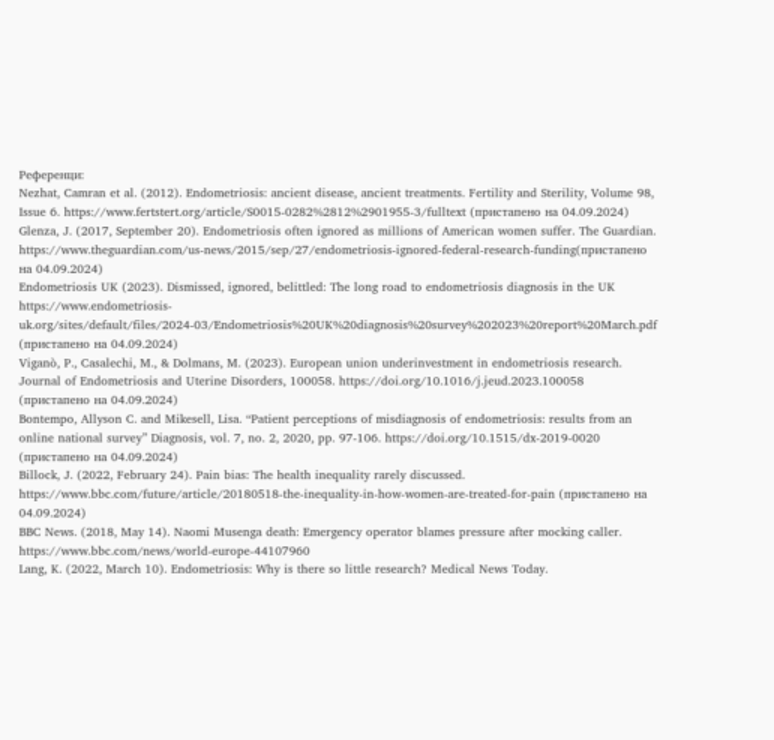Референци:
Nezhat, Camran et al. (2012). Еndometriosis: ancient disease, ancient treatments. Fertility and Sterility, Volume 98, Issue 6. https://www.fertstert.org/article/S0015-0282%2812%2901955-3/fulltext (пристапено на 04.09.2024)
Glenza, J. (2017, September 20). Endometriosis often ignored as millions of American women suffer. The Guardian. https://www.theguardian.com/us-news/2015/sep/27/endometriosis-ignored-federal-research-funding(пристапено на 04.09.2024)
Endometriosis UK (2023). Dismissed, ignored, belittled: The long road to endometriosis diagnosis in the UK https://www.endometriosis-uk.org/sites/default/files/2024-03/Endometriosis%20UK%20diagnosis%20survey%202023%20report%20March.pdf (пристапено на 04.09.2024)
Viganò, P., Casalechi, M., & Dolmans, M. (2023). European union underinvestment in endometriosis research. Journal of Endometriosis and Uterine Disorders, 100058. https://doi.org/10.1016/j.jeud.2023.100058 (пристапено на 04.09.2024)
Bontempo, Allyson C. and Mikesell, Lisa. “Patient perceptions of misdiagnosis of endometriosis: results from an online national survey” Diagnosis, vol. 7, no. 2, 2020, pp. 97-106. https://doi.org/10.1515/dx-2019-0020 (пристапено на 04.09.2024)
Billock, J. (2022, February 24). Pain bias: The health inequality rarely discussed. https://www.bbc.com/future/article/20180518-the-inequality-in-how-women-are-treated-for-pain (пристапено на 04.09.2024)
BBC News. (2018, May 14). Naomi Musenga death: Emergency operator blames pressure after mocking caller. https://www.bbc.com/news/world-europe-44107960
Lang, K. (2022, March 10). Endometriosis: Why is there so little research? Medical News Today.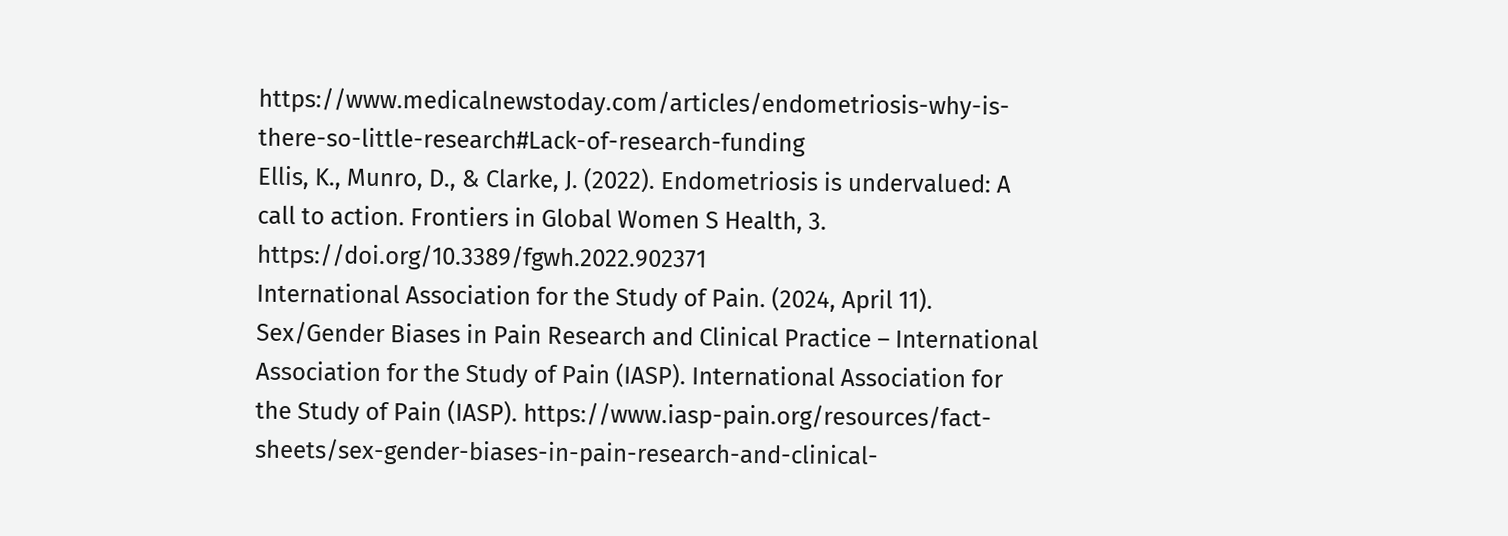https://www.medicalnewstoday.com/articles/endometriosis-why-is-there-so-little-research#Lack-of-research-funding
Ellis, K., Munro, D., & Clarke, J. (2022). Endometriosis is undervalued: A call to action. Frontiers in Global Women S Health, 3. https://doi.org/10.3389/fgwh.2022.902371
International Association for the Study of Pain. (2024, April 11). Sex/Gender Biases in Pain Research and Clinical Practice – International Association for the Study of Pain (IASP). International Association for the Study of Pain (IASP). https://www.iasp-pain.org/resources/fact-sheets/sex-gender-biases-in-pain-research-and-clinical-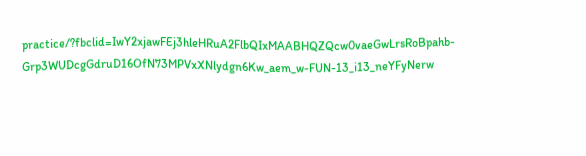practice/?fbclid=IwY2xjawFEj3hleHRuA2FlbQIxMAABHQZQcw0vaeGwLrsRoBpahb-Grp3WUDcgGdruD16OfN73MPVxXNlydgn6Kw_aem_w-FUN-13_i13_neYFyNerw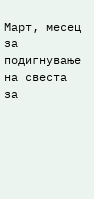Март, месец за подигнување на свеста за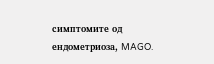симптомите од ендометриоза, MAGO.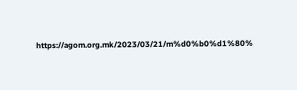https://agom.org.mk/2023/03/21/m%d0%b0%d1%80%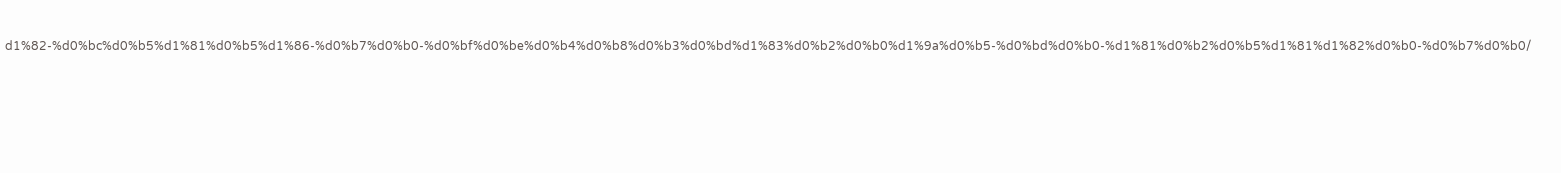d1%82-%d0%bc%d0%b5%d1%81%d0%b5%d1%86-%d0%b7%d0%b0-%d0%bf%d0%be%d0%b4%d0%b8%d0%b3%d0%bd%d1%83%d0%b2%d0%b0%d1%9a%d0%b5-%d0%bd%d0%b0-%d1%81%d0%b2%d0%b5%d1%81%d1%82%d0%b0-%d0%b7%d0%b0/